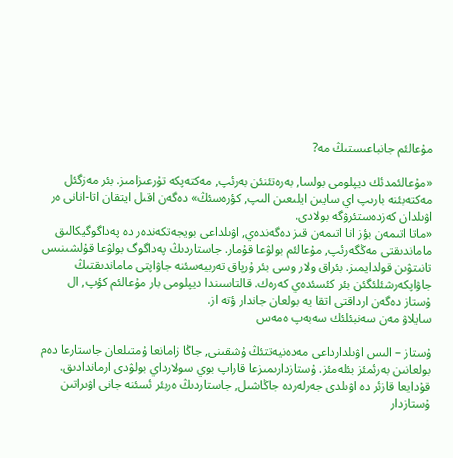مۇعالئم جانباعىستىڭ مە?

«مۇعالئمدئك ديپلومى بولسا, بەرەتئنئن بەرئپ, مەكتەپكە تۇرعىزامىز. بئر مەزگئل مەكتەبئنە بارىپ اي سايىن ايلىعىن الىپ, كؤرەسئڭ» دەگەن اقىل ايتقان اتا-انانى ەر اۋىلدان كەزدەستئرۋگە بولادى.
«ماتا اتىمەن بؤز انا اتىمەن قىز دەگەندەي, اۋىلداعى بويجەتكەندەر دە پەداگوگيكالىق ماماندىقتى مەڭگەرئپ, مۇعالئم بولۋعا قۇمار. جاستاردىڭ پەداگوگ بولۋعا قۇلشىنىس تانىتۋىن قولدايمىز. بئراق ولار وسى بئر ۇرپاق تەربيەسئنە جاۋاپتى ماماندىقتىڭ جاۋاپكەرشئلئگئن بئر كئسئدەي كەرەك. قالتاسىندا ديپلومى بار مۇعالئم كؤپ, ال ۇستاز دەگەن ارداقتى اتقا يە بولعان جاندار ؤتە از.
سايلاۋ مەن سەنبئلئك سەبەپ ەمەس

ۇستاز – الىس اۋىلدارداعى مەدەنيەتتئڭ ۇشقىنى, جاڭا زامانعا ۇمتىلعان جاستارعا دەم بولعانىن بەرئمئز بئلەمئز. ۇستازدارىمىزعا قاراپ بوي سولارداي بولۋدى ارماندادىق. قۇدايعا قازئر دە اۋىلدى جەرلەردە جاڭاشىل, جاستاردىڭ ەربئر ئسئنە جانى اۋىراتىن ۇستازدار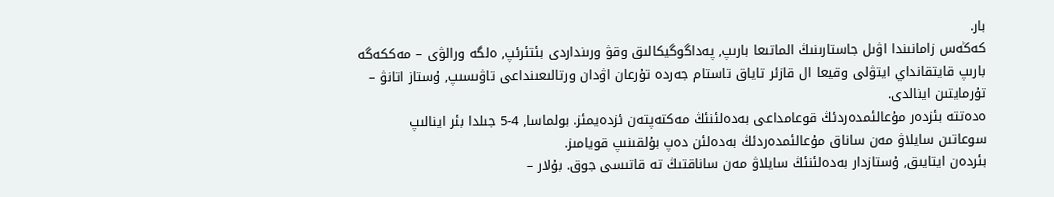بار.
كەڭەس زامانىندا اۋىل جاستارىنىڭ الماتىعا بارىپ, پەداگوگيكالىق وقۋ ورىنداردى بئتئرئپ, ەلگە ورالۋى – مەككەگە بارىپ قايتقانداي ايتۋلى وقيعا ال قازئر تاياق تاستام جەردە تۇرعان اۋدان ورتالىعىنداعى تاۋىسىپ, ۇستاز اتانۋ – تۇرمايتىن اينالدى.
ەدەتتە بئزدەر مۇعالئمدەردئڭ قوعامداعى بەدەلئنئڭ مەكتەپتەن ئزدەيمئز. بولماسا, 4-5 جىلدا بئر اينالىپ سوعاتىن سايلاۋ مەن ساناق مۇعالئمدەردئڭ بەدەلئن دەپ بۇلقىنىپ قويامىز.
بئردەن ايتايىق, ۇستازدار بەدەلئنئڭ سايلاۋ مەن ساناقتىڭ تە قاتىسى جوق. بۇلار –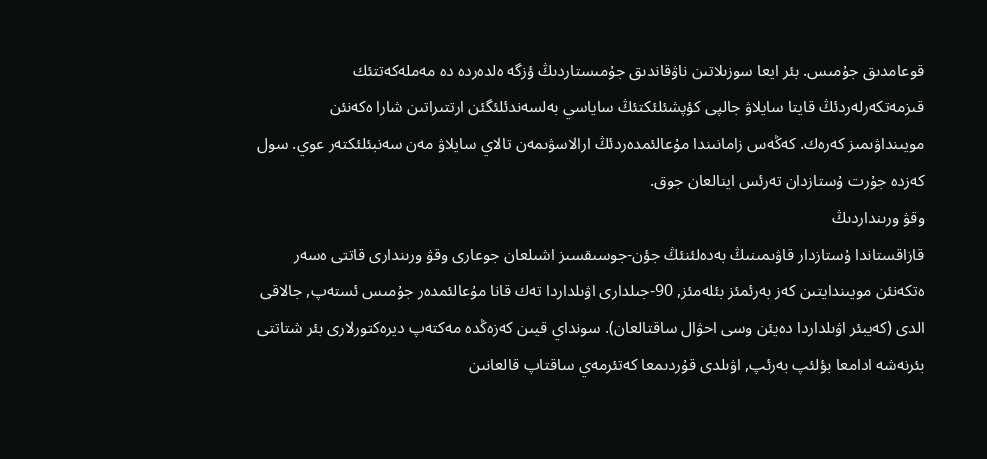قوعامدىق جۇمىس. بئر ايعا سوزىلاتىن ناۋقاندىق جۇمىستاردىڭ ؤزگە ەلدەردە دە مەملەكەتتئك قىزمەتكەرلەردئڭ قايتا سايلاۋ جالپى كؤپشئلئكتئڭ ساياسي بەلسەندئلئگئن ارتتىراتىن شارا ەكەنئن مويىنداۋىمىز كەرەك. كەڭەس زامانىندا مۇعالئمدەردئڭ ارالاسۋىمەن تالاي سايلاۋ مەن سەنبئلئكتەر عوي. سول كەزدە جۇرت ۇستازدان تەرئس اينالعان جوق.
وقۋ ورىنداردىڭ
قازاقستاندا ۇستازدار قاۋىمىنىڭ بەدەلئنئڭ جؤن-جوسىقسىز اشىلعان جوعارى وقۋ ورىندارى قاتتى ەسەر ەتكەنئن مويىندايتىن كەز بەرئمئز بئلەمئز, 90-جىلدارى اۋىلداردا تەك قانا مۇعالئمدەر جۇمىس ئستەپ, جالاقى الدى (كەيبئر اۋىلداردا دەيئن وسى احۋال ساقتالعان). سونداي قيىن كەزەڭدە مەكتەپ ديرەكتورلارى بئر شتاتتى بئرنەشە ادامعا بؤلئپ بەرئپ, اۋىلدى قۇردىمعا كەتئرمەي ساقتاپ قالعانىن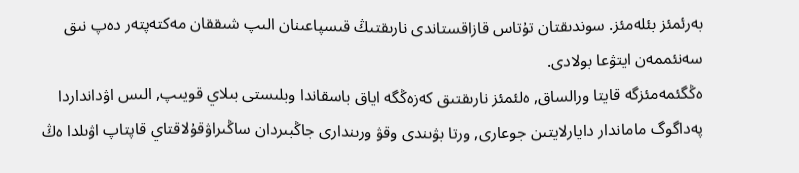بەرئمئز بئلەمئز. سوندىقتان تۇتاس قازاقستاندى نارىقتىڭ قىسپاعىنان الىپ شىققان مەكتەپتەر دەپ نىق سەنئممەن ايتۋعا بولادى.
ەڭگئمەمئزگە قايتا ورالساق, ەلئمئز نارىقتىق كەزەڭگە اياق باسقاندا وبلىستى بىلاي قويىپ, الىس اۋدانداردا پەداگوگ ماماندار دايارلايتىن جوعارى, ورتا بۋىندى وقۋ ورىندارى جاڭبىردان ساڭىراۋقۇلاقتاي قاپتاپ اۋىلدا ەڭ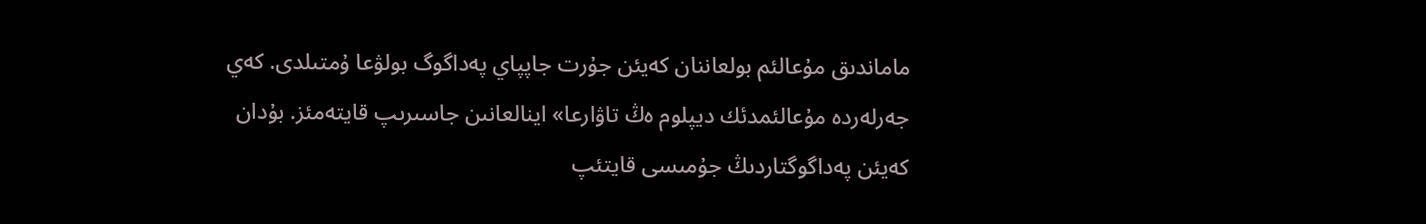ماماندىق مۇعالئم بولعاننان كەيئن جۇرت جاپپاي پەداگوگ بولۋعا ۇمتىلدى. كەي جەرلەردە مۇعالئمدئك ديپلوم ەڭ تاۋارعا» اينالعانىن جاسىرىپ قايتەمئز. بۇدان كەيئن پەداگوگتاردىڭ جۇمىسى قايتئپ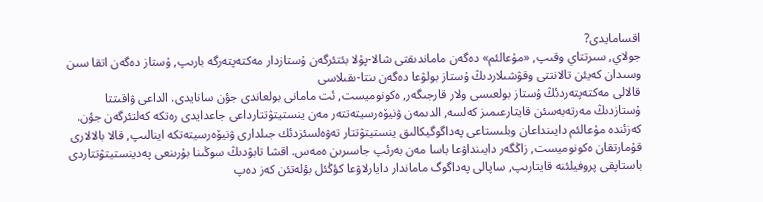اقسامايدى?
جولاي, سىرتتاي وقىپ, «مۇعالئم» دەگەن ماماندىقتى شالا-پۇلا بئتئرگەن ۇستازدار مەكتەپتەرگە بارىپ, ۇستاز دەگەن اتقا سىن وسىدان كەيئن تالانتتى وقۋشىلاردىڭ ۇستاز بولۋعا دەگەن ىنتا-ىقىلاسى
قالالى مەكتەپتەردئڭ ۇستاز بولعىسى ولار قارجىگەر, ەكونوميست, ئت مامانى بولعاندى جؤن سانايدى. الداعى ۋاقىتتا ۇستازدىڭ مەرتەبەسئن قايتارعىمىز كەلسە, الدىمەن ۋنيۆەرسيتەتتەر مەن ينستيتۋتتارداعى جاعدايدى رەتكە كەلتئرگەن جؤن.
كەزئندە مۇعالئم دايىنداعان وبلىستاعى پەداگوگيكالىق ينستيتۋتتار تەۋەلسئزدئك جىلدارى ۋنيۆەرسيتەتكە اينالىپ, قالا بالالارى قۇمارتقان ەكونوميست, زاڭگەر دايىنداۋعا باسا مەن بەرئپ جاسىرىن ەمەس. اقشا تابۋدىڭ سوڭىنا بۇرىنعى پەدينستيتۋتتاردى باستاپقى پروفيلئنە قايتارىپ, ساپالى پەداگوگ ماماندار دايارلاۋعا كؤڭئل بؤلەتئن كەز دەپ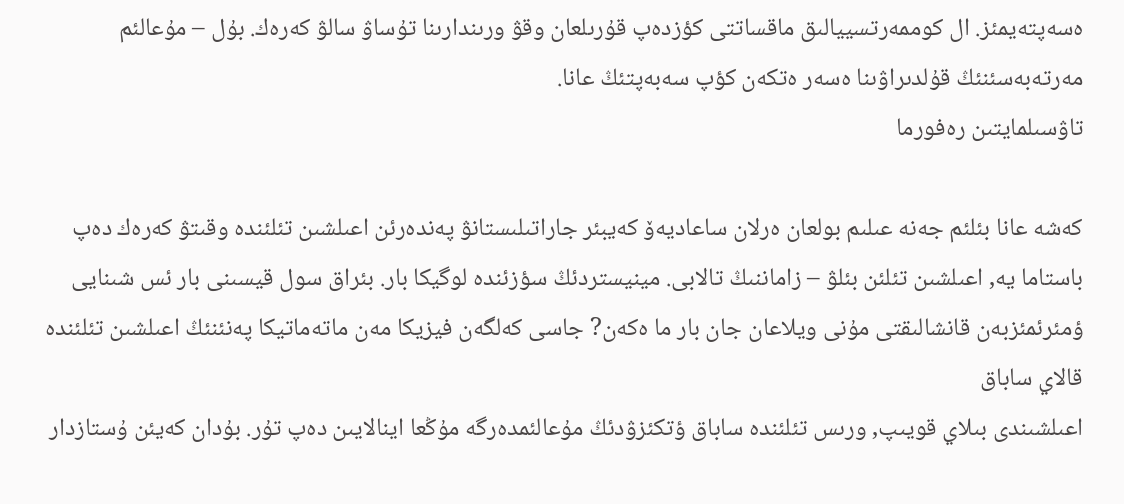ەسەپتەيمئز. ال كوممەرتسييالىق ماقساتتى كؤزدەپ قۇرىلعان وقۋ ورىندارىنا تۇساۋ سالۋ كەرەك. بۇل – مۇعالئم مەرتەبەسئنئڭ قۇلدىراۋىنا ەسەر ەتكەن كؤپ سەبەپتئڭ عانا.
تاۋسىلمايتىن رەفورما

كەشە عانا بئلئم جەنە عىلىم بولعان ەرلان ساعاديەۆ كەيبئر جاراتىلىستانۋ پەندەرئن اعىلشىن تئلئندە وقىتۋ كەرەك دەپ باستاما يە, اعىلشىن تئلئن بئلۋ – زاماننىڭ تالابى. مينيستردئڭ سؤزئندە لوگيكا بار. بئراق سول قيسىنى بار ئس شىنايى ؤمئرئمئزبەن قانشالىقتى مۇنى ويلاعان جان بار ما ەكەن? جاسى كەلگەن فيزيكا مەن ماتەماتيكا پەنئنئڭ اعىلشىن تئلئندە قالاي ساباق
اعىلشىندى بىلاي قويىپ, ورىس تئلئندە ساباق ؤتكئزۋدئڭ مۇعالئمدەرگە مۇڭعا اينالايىن دەپ تۇر. بۇدان كەيئن ۇستازدار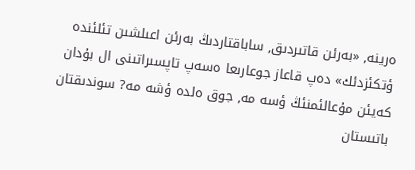ەرينە, «بەرئن قاتىردىق, ساباقتاردىڭ بەرئن اعىلشىن تئلئندە ؤتكئزدئك» دەپ قاعاز جوعارىعا ەسەپ تاپسىراتىنى ال بۇدان كەيئن مۇعالئمنئڭ ؤسە مە, جوق ەلدە ؤشە مە? سوندىقتان باتىستان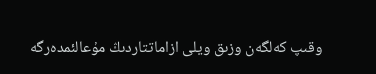وقىپ كەلگەن وزىق ويلى ازاماتتاردىڭ مۇعالئمدەرگە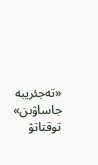«تەجئريبە جاساۋىن» توقتاتۋ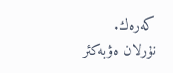كەرەك.
نۇرلان ەۋبەكئر